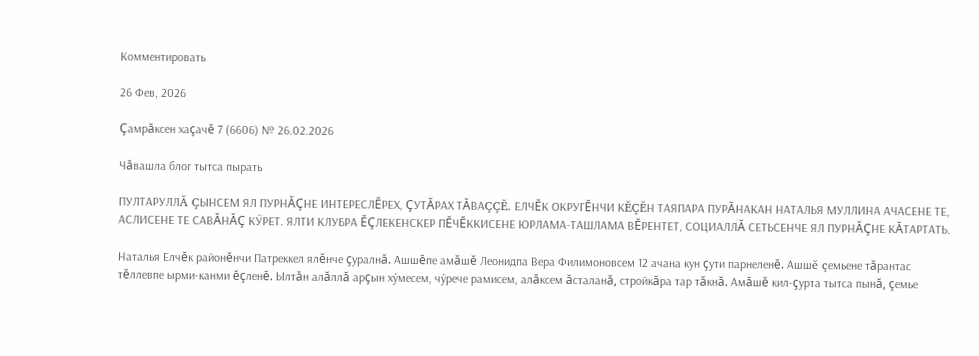Комментировать

26 Фев, 2026

Çамрăксен хаçачĕ 7 (6606) № 26.02.2026

Чăвашла блог тытса пырать

ПУЛТАРУЛЛĂ ÇЫНСЕМ ЯЛ ПУРНĂÇНЕ ИНТЕРЕСЛĔРЕХ, ÇУТĂРАХ ТĂВАÇÇĔ. ЕЛЧĔК ОКРУГĔНЧИ КĔÇĔН ТАЯПАРА ПУРĂНАКАН НАТАЛЬЯ МУЛЛИНА АЧАСЕНЕ ТЕ, АСЛИСЕНЕ ТЕ САВĂНĂÇ КӲРЕТ. ЯЛТИ КЛУБРА ĔÇЛЕКЕНСКЕР ПĔЧĔККИСЕНЕ ЮРЛАМА-ТАШЛАМА ВĔРЕНТЕТ, СОЦИАЛЛĂ СЕТЬСЕНЧЕ ЯЛ ПУРНĂÇНЕ КĂТАРТАТЬ.

Наталья Елчĕк районĕнчи Патреккел ялĕнче çуралнă. Ашшĕпе амăшĕ Леонидпа Вера Филимоновсем 12 ачана кун çути парнеленĕ. Ашшĕ çемьене тăрантас тĕллевпе ырми-канми ĕçленĕ. Ылтăн алăллă арçын хӳмесем, чӳрече рамисем, алăксем ăсталанă, стройкăра тар тăкнă. Амăшĕ кил-çурта тытса пынă, çемье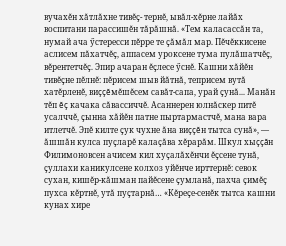вучахĕн хăтлăхне тивĕç- тернĕ, ывăл-хĕрне лайăх воспитани парассишĕн тăрăшнă. «Тем каласассăн та, нумай ача ӳстересси пĕрре те çăмăл мар. Пĕчĕккисене аслисем пăхатчĕç, аппасем уроксене тума пулăшатчĕç, вĕрентетчĕç. Эпир ачаран ĕçлесе ӳснĕ. Кашни хăйĕн тивĕçне пĕлнĕ: пĕрисем шыв йăтнă, теприсем вутă хатĕрленĕ, виççĕмĕшĕсем савăт-сапа, урай çунă... Манăн тĕп ĕç качака сăвассиччĕ. Асаннерен юлнăскер питĕ усалччĕ, çынна хăйĕн патне пыртармастчĕ, мана вара итлетчĕ. Эпĕ килте çук чухне ăна виççĕн тытса сунă», — ăшшăн кулса пуçларĕ калаçăва хĕрарăм. Шкул хыççăн Филимоновсен ачисем кил хуçалăхĕнчи ĕçсене тунă, çуллахи каникулсене колхоз уйĕнче ирттернĕ: севок сухан, кишĕр-кăшман пайĕсене çумланă, пахча çимĕç пухса кĕртнĕ, утă пуçтарнă… «Кĕреçе-сенĕк тытса кашни кунах хире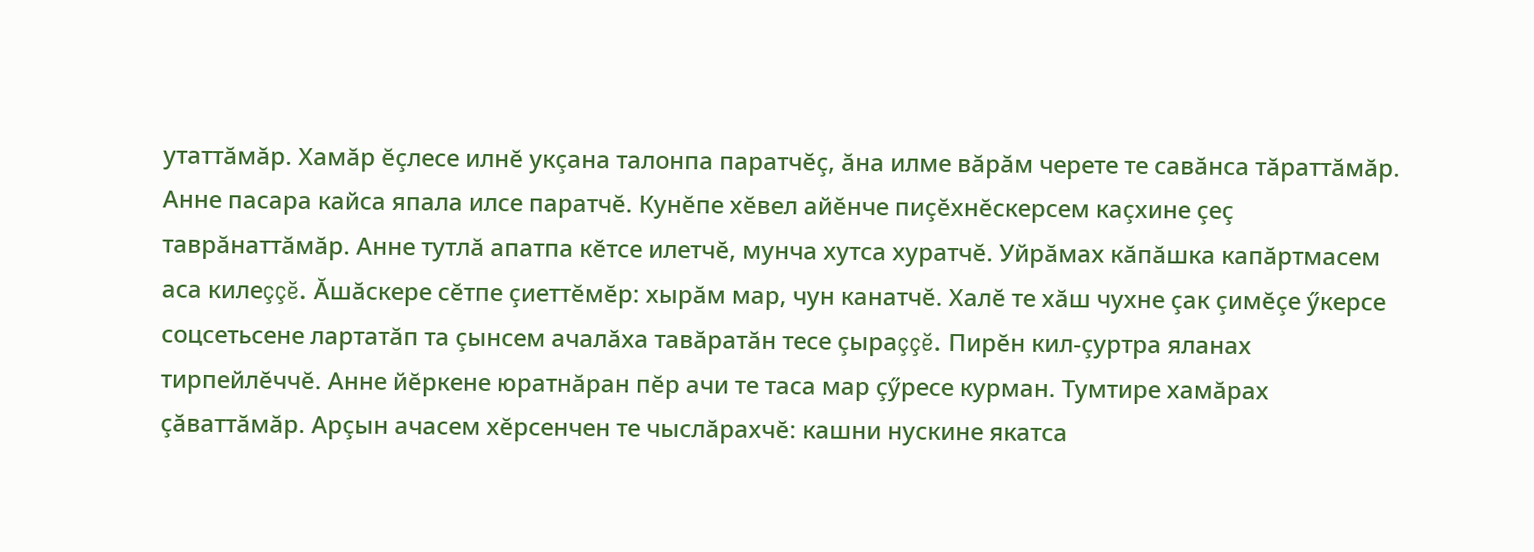утаттăмăр. Хамăр ĕçлесе илнĕ укçана талонпа паратчĕç, ăна илме вăрăм черете те савăнса тăраттăмăр. Анне пасара кайса япала илсе паратчĕ. Кунĕпе хĕвел айĕнче пиçĕхнĕскерсем каçхине çеç таврăнаттăмăр. Анне тутлă апатпа кĕтсе илетчĕ, мунча хутса хуратчĕ. Уйрăмах кăпăшка капăртмасем аса килеççĕ. Ăшăскере сĕтпе çиеттĕмĕр: хырăм мар, чун канатчĕ. Халĕ те хăш чухне çак çимĕçе ӳкерсе соцсетьсене лартатăп та çынсем ачалăха тавăратăн тесе çыраççĕ. Пирĕн кил-çуртра яланах тирпейлĕччĕ. Анне йĕркене юратнăран пĕр ачи те таса мар çӳресе курман. Тумтире хамăрах çăваттăмăр. Арçын ачасем хĕрсенчен те чыслăрахчĕ: кашни нускине якатса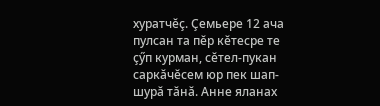хуратчĕç. Çемьере 12 ача пулсан та пĕр кĕтесре те çӳп курман, сĕтел-пукан саркăчĕсем юр пек шап-шурă тăнă. Анне яланах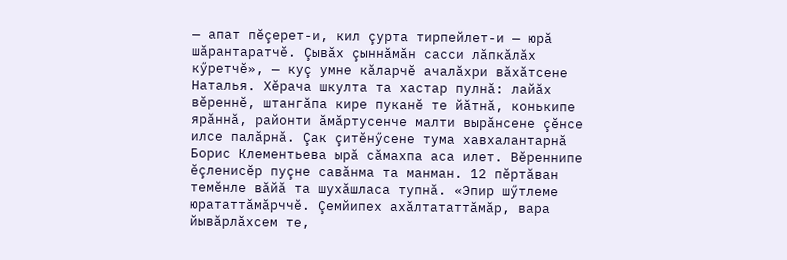— апат пĕçерет-и, кил çурта тирпейлет-и — юрă шăрантаратчĕ. Çывăх çыннăмăн сасси лăпкăлăх кӳретчĕ», — куç умне кăларчĕ ачалăхри вăхăтсене Наталья. Хĕрача шкулта та хастар пулнă: лайăх вĕреннĕ, штангăпа кире пуканĕ те йăтнă, конькипе ярăннă, районти ăмăртусенче малти вырăнсене çĕнсе илсе палăрнă. Çак çитĕнӳсене тума хавхалантарнă Борис Клементьева ырă сăмахпа аса илет. Вĕреннипе ĕçленисĕр пуçне савăнма та манман. 12 пĕртăван темĕнле вăйă та шухăшласа тупнă. «Эпир шӳтлеме юрататтăмăрччĕ. Çемйипех ахăлтататтăмăр, вара йывăрлăхсем те,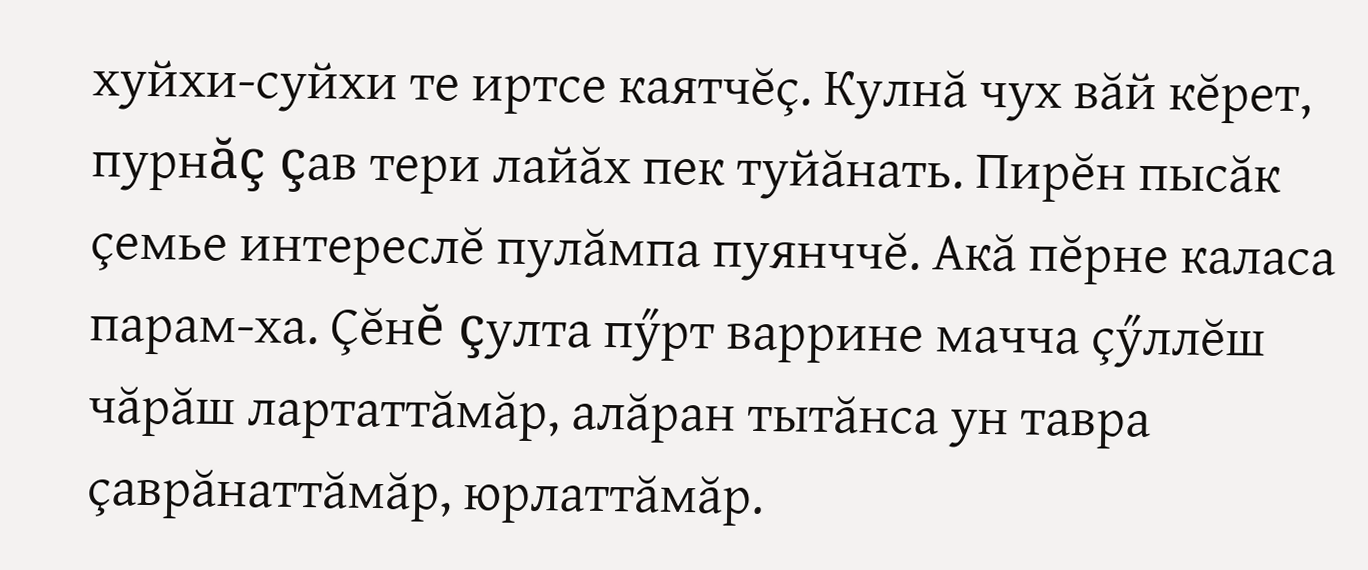хуйхи-суйхи те иртсе каятчĕç. Кулнă чух вăй кĕрет, пурнăç çав тери лайăх пек туйăнать. Пирĕн пысăк çемье интереслĕ пулăмпа пуянччĕ. Акă пĕрне каласа парам-ха. Çĕнĕ çулта пӳрт варрине мачча çӳллĕш чăрăш лартаттăмăр, алăран тытăнса ун тавра çаврăнаттăмăр, юрлаттăмăр.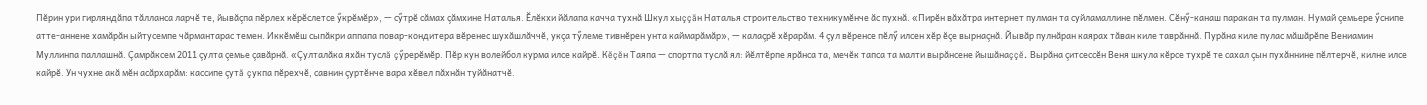Пĕрин ури гирляндăпа тăлланса ларчĕ те, йывăçпа пĕрлех кĕрĕслетсе ӳкрĕмĕр», — сӳтрĕ сăмах çăмхине Наталья. Ĕлĕкхи йăлапа качча тухнă Шкул хыççăн Наталья строительство техникумĕнче ăс пухнă. «Пирĕн вăхăтра интернет пулман та суйламаллине пĕлмен. Сĕнӳ-канаш паракан та пулман. Нумай çемьере ӳснипе атте-аннене хамăрăн ыйтусемпе чăрмантарас темен. Иккĕмĕш сыпăкри аппапа повар-кондитера вĕренес шухăшлăччĕ, укçа тӳлеме тивнĕрен унта каймарăмăр», — калаçрĕ хĕрарăм. 4 çул вĕренсе пĕлӳ илсен хĕр ĕçе вырнаçнă. Йывăр пулнăран каярах тăван киле таврăннă. Пурăна киле пулас мăшăрĕпе Вениамин Муллинпа паллашнă. Çамрăксем 2011 çулта çемье çавăрнă. «Çулталăка яхăн туслă çӳрерĕмĕр. Пĕр кун волейбол курма илсе кайрĕ. Кĕçĕн Таяпа — спортпа туслă ял: йĕлтĕрпе ярăнса та, мечĕк тапса та малти вырăнсене йышăнаççĕ. Вырăна çитсессĕн Веня шкула кĕрсе тухрĕ те сахал çын пухăннине пĕлтерчĕ, килне илсе кайрĕ. Ун чухне акă мĕн асăрхарăм: кассипе çутă çукпа пĕрехчĕ, савнин çуртĕнче вара хĕвел пăхнăн туйăнатчĕ.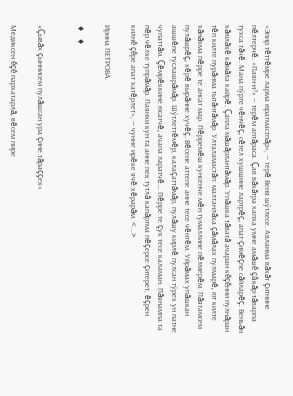«Эпир тĕттĕмре ларма юратмастпăр», — терĕ Веня шӳтлесе. Авланма вăхăт çитнине пĕлтерчĕ. «Паян-и?» — терĕм аптăраса. Çав вăхăтра хапха умне амăшĕ çăкăр-тăварпа тухса тăчĕ. Мана пӳрте чĕнчĕç, сĕтел хушшине лартрĕç, апат-çимĕçпе сăйларĕç. Веньăн хăюлăхĕ кăмăла кайрĕ. Çапла мăшăрлантăмăр. Упăшка тăватă ачаран кĕçĕнни пулнăран тĕп килте пурăнма тытăнтăмăр. Улталамастăп: малтанлăха çăмăлах пулмарĕ, ют килте хăнăхма пĕрре те ансат мар. Пĕрремĕш кунсенче мĕн тумаллине пĕлмерĕм. Пăятамсем пулăшрĕç, хĕрĕ вырăнне хучĕç. Вĕсене аттепе анне тесе чĕнтĕм. Уйрăмах упăшкан ашшĕпе туслашрăмăр. Шӳтлеттĕмĕр, калаçаттăмăр, пулăшу кирлĕ пулсан тӳрех ун патне чупаттăм. Çĕмрĕккине юсатчĕ, ачапа ларатчĕ... Пĕрре те çук тесе каламан. Пăянампа та пĕр чĕлхе тупрăмăр. Паянхи кун та анне пек тутлă капăртма пĕçерсе çитерет, ĕçрен килнĕ çĕре апат хатĕрлет», — чунне ирĕке ячĕ хĕрарăм. <...>

Ирина ПЕТРОВА.

♦   ♦


«Çывăх çыннисем пулăшсан ура çине тăраççех»

Медиксен ĕçĕ пархатарлă, вĕсем пире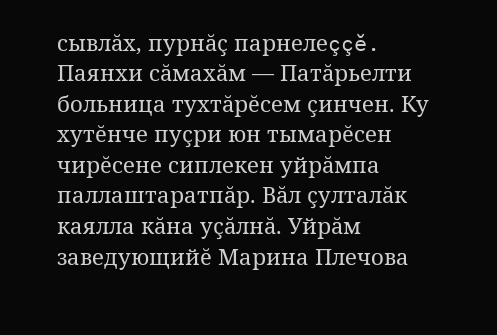сывлăх, пурнăç парнелеççĕ. Паянхи сăмахăм — Патăрьелти больница тухтăрĕсем çинчен. Ку хутĕнче пуçри юн тымарĕсен чирĕсене сиплекен уйрăмпа паллаштаратпăр. Вăл çулталăк каялла кăна уçăлнă. Уйрăм заведующийĕ Марина Плечова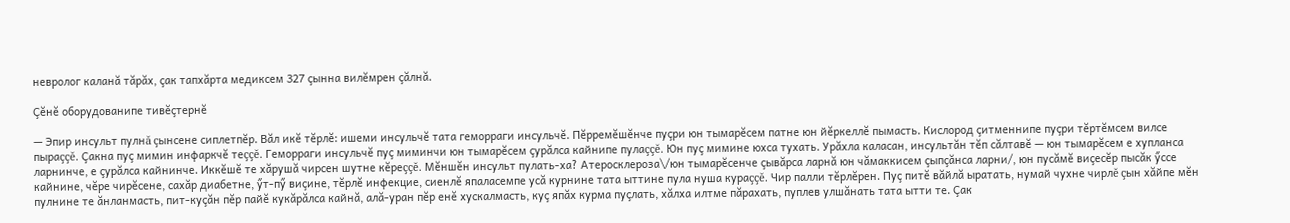невролог каланă тăрăх, çак тапхăрта медиксем 327 çынна вилĕмрен çăлнă.

Çĕнĕ оборудованипе тивĕçтернĕ

— Эпир инсульт пулнă çынсене сиплетпĕр. Вăл икĕ тĕрлĕ: ишеми инсульчĕ тата геморраги инсульчĕ. Пĕрремĕшĕнче пуçри юн тымарĕсем патне юн йĕркеллĕ пымасть. Кислород çитменнипе пуçри тĕртĕмсем вилсе пыраççĕ. Çакна пуç мимин инфаркчĕ теççĕ. Геморраги инсульчĕ пуç миминчи юн тымарĕсем çурăлса кайнипе пулаççĕ. Юн пуç мимине юхса тухать. Урăхла каласан, инсультăн тĕп сăлтавĕ — юн тымарĕсем е хупланса ларнинче, е çурăлса кайнинче. Иккĕшĕ те хăрушă чирсен шутне кĕреççĕ. Мĕншĕн инсульт пулать-ха? Атеросклероза\/юн тымарĕсенче çывăрса ларнă юн чăмаккисем çыпçăнса ларни/, юн пусăмĕ виçесĕр пысăк ӳссе кайнине, чĕре чирĕсене, сахăр диабетне, ӳт-пӳ виçине, тĕрлĕ инфекцие, сиенлĕ япаласемпе усă курнине тата ыттине пула нуша кураççĕ. Чир палли тĕрлĕрен. Пуç питĕ вăйлă ыратать, нумай чухне чирлĕ çын хăйпе мĕн пулнине те ăнланмасть, пит-куçăн пĕр пайĕ кукăрăлса кайнă, алă-уран пĕр енĕ хускалмасть, куç япăх курма пуçлать, хăлха илтме пăрахать, пуплев улшăнать тата ытти те. Çак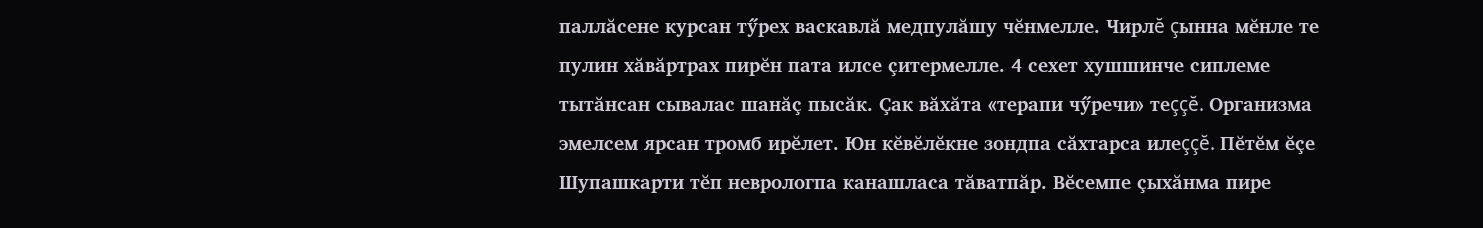паллăсене курсан тӳрех васкавлă медпулăшу чĕнмелле. Чирлĕ çынна мĕнле те пулин хăвăртрах пирĕн пата илсе çитермелле. 4 сехет хушшинче сиплеме тытăнсан сывалас шанăç пысăк. Çак вăхăта «терапи чӳречи» теççĕ. Организма эмелсем ярсан тромб ирĕлет. Юн кĕвĕлĕкне зондпа сăхтарса илеççĕ. Пĕтĕм ĕçе Шупашкарти тĕп неврологпа канашласа тăватпăр. Вĕсемпе çыхăнма пире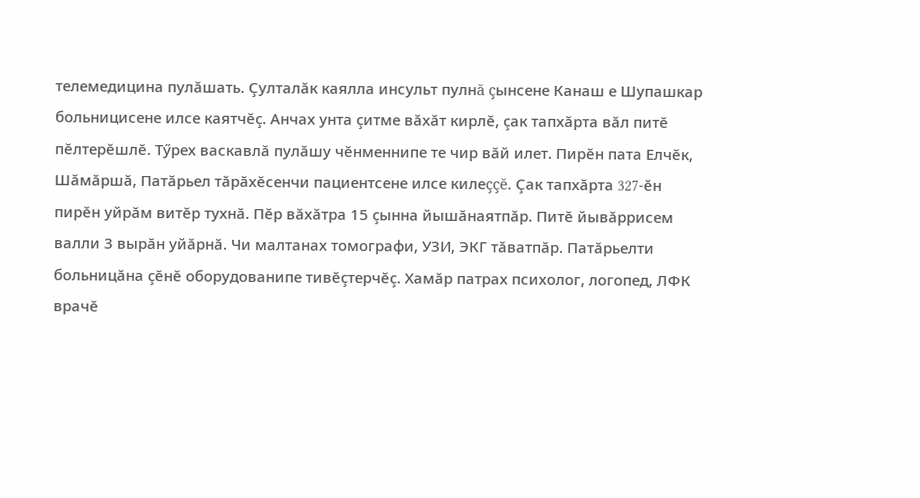телемедицина пулăшать. Çулталăк каялла инсульт пулнă çынсене Канаш е Шупашкар больницисене илсе каятчĕç. Анчах унта çитме вăхăт кирлĕ, çак тапхăрта вăл питĕ пĕлтерĕшлĕ. Тӳрех васкавлă пулăшу чĕнменнипе те чир вăй илет. Пирĕн пата Елчĕк, Шăмăршă, Патăрьел тăрăхĕсенчи пациентсене илсе килеççĕ. Çак тапхăрта 327-ĕн пирĕн уйрăм витĕр тухнă. Пĕр вăхăтра 15 çынна йышăнаятпăр. Питĕ йывăррисем валли 3 вырăн уйăрнă. Чи малтанах томографи, УЗИ, ЭКГ тăватпăр. Патăрьелти больницăна çĕнĕ оборудованипе тивĕçтерчĕç. Хамăр патрах психолог, логопед, ЛФК врачĕ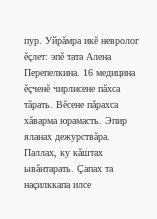пур. Уйрăмра икĕ невролог ĕçлет: эпĕ тата Алена Перепелкина. 16 медицина ĕçченĕ чирлисене пăхса тăрать. Вĕсене пăрахса хăварма юрамасть. Эпир яланах дежурствăра. Паллах, ку кăштах ывăнтарать. Çапах та наçилккапа илсе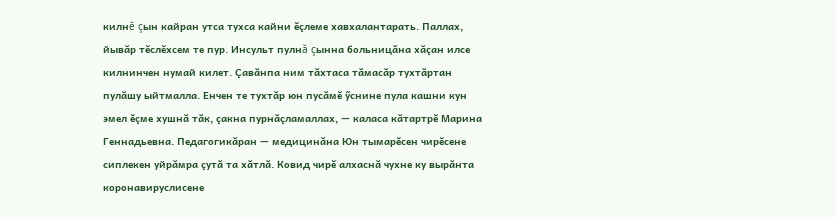килнĕ çын кайран утса тухса кайни ĕçлеме хавхалантарать. Паллах, йывăр тĕслĕхсем те пур. Инсульт пулнă çынна больницăна хăçан илсе килнинчен нумай килет. Çавăнпа ним тăхтаса тăмасăр тухтăртан пулăшу ыйтмалла. Енчен те тухтăр юн пусăмĕ ӳснине пула кашни кун эмел ĕçме хушнă тăк, çакна пурнăçламаллах, — каласа кăтартрĕ Марина Геннадьевна. Педагогикăран — медицинăна Юн тымарĕсен чирĕсене сиплекен уйрăмра çутă та хăтлă. Ковид чирĕ алхаснă чухне ку вырăнта коронавируслисене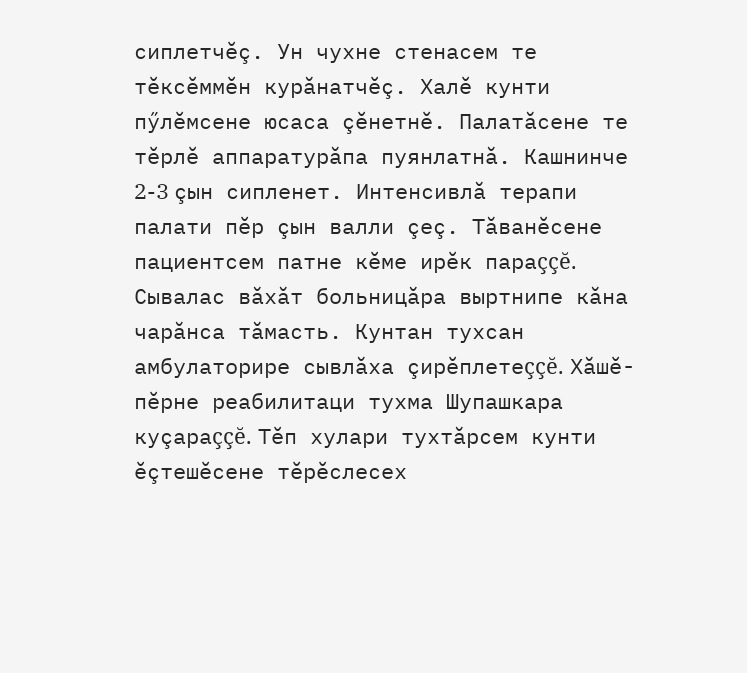сиплетчĕç. Ун чухне стенасем те тĕксĕммĕн курăнатчĕç. Халĕ кунти пӳлĕмсене юсаса çĕнетнĕ. Палатăсене те тĕрлĕ аппаратурăпа пуянлатнă. Кашнинче 2-3 çын сипленет. Интенсивлă терапи палати пĕр çын валли çеç. Тăванĕсене пациентсем патне кĕме ирĕк параççĕ. Сывалас вăхăт больницăра выртнипе кăна чарăнса тăмасть. Кунтан тухсан амбулаторире сывлăха çирĕплетеççĕ. Хăшĕ-пĕрне реабилитаци тухма Шупашкара куçараççĕ. Тĕп хулари тухтăрсем кунти ĕçтешĕсене тĕрĕслесех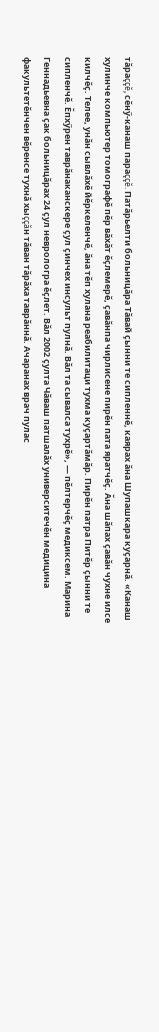тăраççĕ, сĕнӳ-канаш параççĕ. Патăрьелти больницăра Тăвай çынни те сипленнĕ, каярах ăна Шупашкара куçарнă. «Канаш хулинче компьютер томографĕ пĕр вăхăт ĕçлемерĕ, çавăнпа чирлисене пирĕн пата яратчĕç. Ăна шăпах çавăн чухне илсе килчĕç. Телее, унăн сывлăхĕ йĕркеленчĕ, ăна тĕп хулана реабилитаци тухма куçартăмăр. Пирĕн патра Питĕр çынни те сипленчĕ. Ĕпхӳрен таврăнаканскере çул çинчех инсульт пулнă. Вăл та сывалса тухрĕ», — пĕлтерчĕç медиксем. Марина Геннадьевна çак больницăрах 24 çул неврологра ĕçлет. Вăл 2002 çулта Чăваш патшалăх университечĕн медицина факультетĕнчен вĕренсе тухнă хыççăн тăван тăрăха таврăннă. Ачаранах врач пулас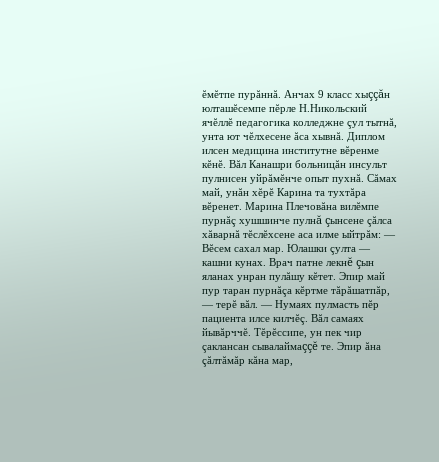ĕмĕтпе пурăннă. Анчах 9 класс хыççăн юлташĕсемпе пĕрле Н.Никольский ячĕллĕ педагогика колледжне çул тытнă, унта ют чĕлхесене ăса хывнă. Диплом илсен медицина институтне вĕренме кĕнĕ. Вăл Канашри больницăн инсульт пулнисен уйрăмĕнче опыт пухнă. Сăмах май, унăн хĕрĕ Карина та тухтăра вĕренет. Марина Плечовăна вилĕмпе пурнăç хушшинче пулнă çынсене çăлса хăварнă тĕслĕхсене аса илме ыйтрăм: — Вĕсем сахал мар. Юлашки çулта — кашни кунах. Врач патне лекнĕ çын яланах унран пулăшу кĕтет. Эпир май пур таран пурнăçа кĕртме тăрăшатпăр, — терĕ вăл. — Нумаях пулмасть пĕр пациента илсе килчĕç. Вăл самаях йывăрччĕ. Тĕрĕссипе, ун пек чир çаклансан сывалаймаççĕ те. Эпир ăна çăлтăмăр кăна мар,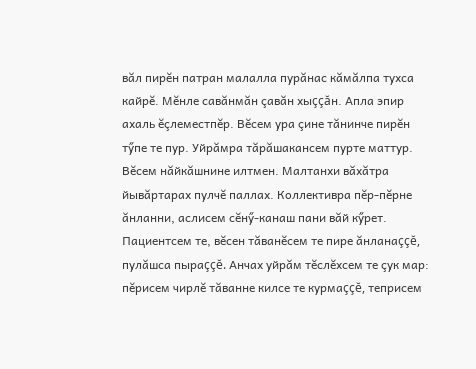вăл пирĕн патран малалла пурăнас кăмăлпа тухса кайрĕ. Мĕнле савăнмăн çавăн хыççăн. Апла эпир ахаль ĕçлеместпĕр. Вĕсем ура çине тăнинче пирĕн тӳпе те пур. Уйрăмра тăрăшакансем пурте маттур. Вĕсем нăйкăшнине илтмен. Малтанхи вăхăтра йывăртарах пулчĕ паллах. Коллективра пĕр-пĕрне ăнланни, аслисем сĕнӳ-канаш пани вăй кӳрет. Пациентсем те, вĕсен тăванĕсем те пире ăнланаççĕ, пулăшса пыраççĕ. Анчах уйрăм тĕслĕхсем те çук мар: пĕрисем чирлĕ тăванне килсе те курмаççĕ, теприсем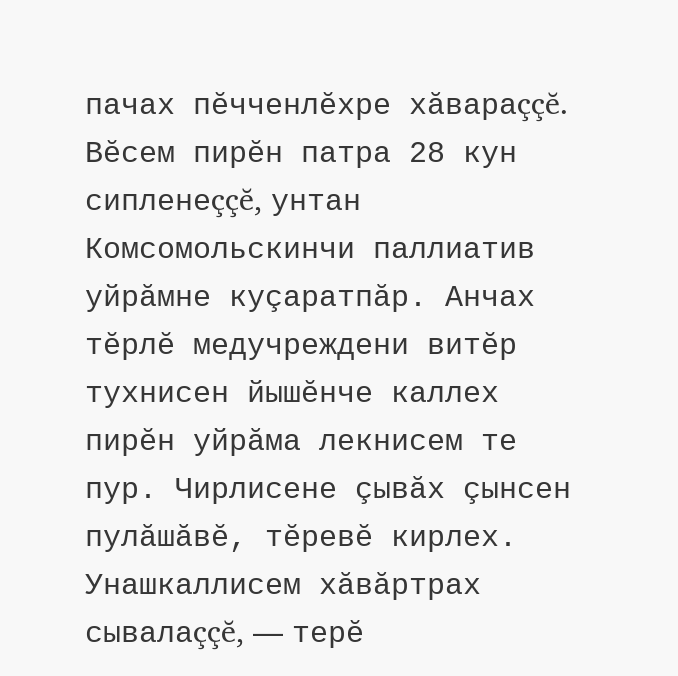пачах пĕчченлĕхре хăвараççĕ. Вĕсем пирĕн патра 28 кун сипленеççĕ, унтан Комсомольскинчи паллиатив уйрăмне куçаратпăр. Анчах тĕрлĕ медучреждени витĕр тухнисен йышĕнче каллех пирĕн уйрăма лекнисем те пур. Чирлисене çывăх çынсен пулăшăвĕ, тĕревĕ кирлех. Унашкаллисем хăвăртрах сывалаççĕ, — терĕ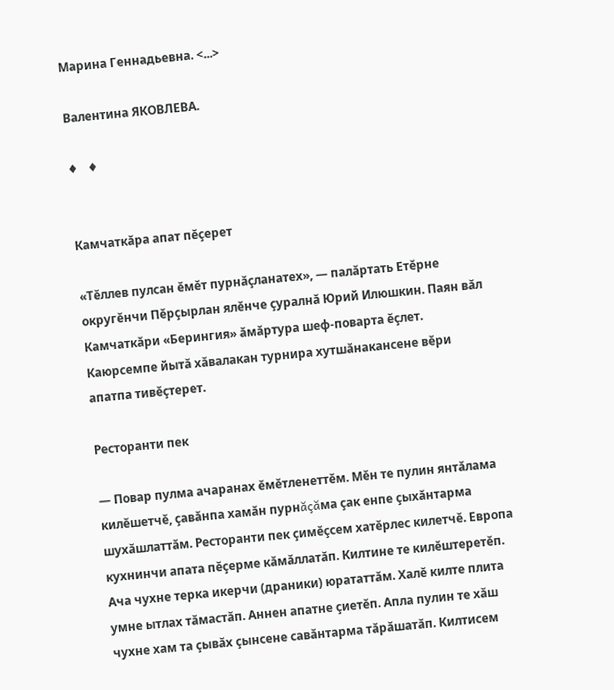Марина Геннадьевна. <...>

Валентина ЯКОВЛЕВА.

♦   ♦


Камчаткăра апат пĕçерет

«Тĕллев пулсан ĕмĕт пурнăçланатех», — палăртать Етĕрне округĕнчи Пĕрçырлан ялĕнче çуралнă Юрий Илюшкин. Паян вăл Камчаткăри «Берингия» ăмăртура шеф-поварта ĕçлет. Каюрсемпе йытă хăвалакан турнира хутшăнакансене вĕри апатпа тивĕçтерет.

Ресторанти пек

— Повар пулма ачаранах ĕмĕтленеттĕм. Мĕн те пулин янтăлама килĕшетчĕ, çавăнпа хамăн пурнăçăма çак енпе çыхăнтарма шухăшлаттăм. Ресторанти пек çимĕçсем хатĕрлес килетчĕ. Европа кухнинчи апата пĕçерме кăмăллатăп. Килтине те килĕштеретĕп. Ача чухне терка икерчи (драники) юрататтăм. Халĕ килте плита умне ытлах тăмастăп. Аннен апатне çиетĕп. Апла пулин те хăш чухне хам та çывăх çынсене савăнтарма тăрăшатăп. Килтисем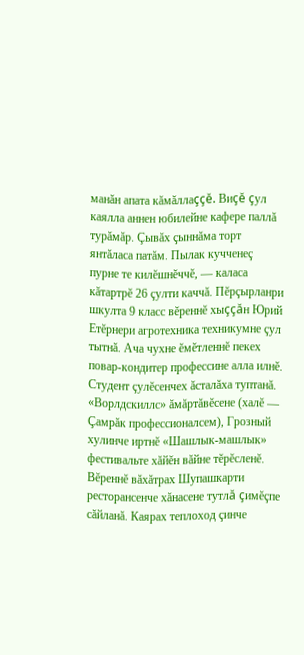манăн апата кăмăллаççĕ. Виçĕ çул каялла аннен юбилейне кафере паллă турăмăр. Çывăх çыннăма торт янтăласа патăм. Пылак кучченеç пурне те килĕшнĕччĕ, — каласа кăтартрĕ 26 çулти каччă. Пĕрçырланри шкулта 9 класс вĕреннĕ хыççăн Юрий Етĕрнери агротехника техникумне çул тытнă. Ача чухне ĕмĕтленнĕ пекех повар-кондитер профессине алла илнĕ. Студент çулĕсенчех ăсталăха туптанă. «Ворлдскиллс» ăмăртăвĕсене (халĕ — Çамрăк профессионалсем), Грозный хулинче иртнĕ «Шашлык-машлык» фестивальте хăйĕн вăйне тĕрĕсленĕ. Вĕреннĕ вăхăтрах Шупашкарти ресторансенче хăнасене тутлă çимĕçпе сăйланă. Каярах теплоход çинче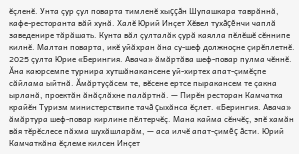ĕçленĕ. Унта çур çул поварта тимленĕ хыççăн Шупашкара таврăннă, кафе-ресторанта вăй хунă. Халĕ Юрий Инçет Хĕвел тухăçĕнчи чаплă заведенире тăрăшать. Кунта вăл çулталăк çурă каялла пĕлĕшĕ сĕннипе килнĕ. Малтан поварта, икĕ уйăхран ăна су-шеф должноçне çирĕплетнĕ. 2025 çулта Юрие «Берингия. Авача» ăмăртăва шеф-повар пулма чĕннĕ. Ăна каюрсемпе турнира хутшăнакансене уй-хиртех апат-çимĕçпе сăйлама ыйтнă. Ăмăртуçăсем те, вĕсене ертсе пыракансем те çакна ырланă, проектăн ăнăçлăхне палăртнă. — Пирĕн ресторан Камчатка крайĕн Туризм министерствипе тачă çыхăнса ĕçлет. «Берингия. Авача» ăмăртура шеф-повар кирлине пĕлтерчĕç. Мана кайма сĕнчĕç, эпĕ хамăн вăя тĕрĕслесе пăхма шухăшларăм, — аса илчĕ апат-çимĕç ăсти. Юрий Камчаткăна ĕçлеме килсен Инçет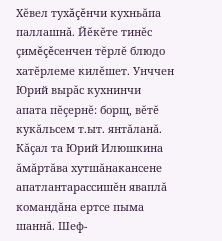Хĕвел тухăçĕнчи кухньăпа паллашнă. Йĕкĕте тинĕс çимĕçĕсенчен тĕрлĕ блюдо хатĕрлеме килĕшет. Унччен Юрий вырăс кухнинчи апата пĕçернĕ: борщ, вĕтĕ кукăльсем т.ыт. янтăланă. Кăçал та Юрий Илюшкина ăмăртăва хутшăнакансене апатлантарассишĕн яваплă командăна ертсе пыма шаннă. Шеф-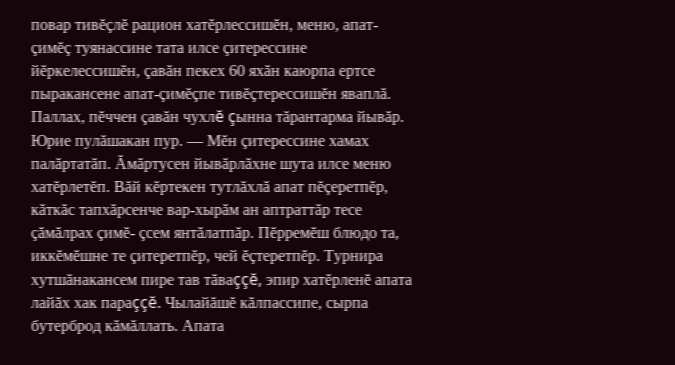повар тивĕçлĕ рацион хатĕрлессишĕн, меню, апат-çимĕç туянассине тата илсе çитерессине йĕркелессишĕн, çавăн пекех 60 яхăн каюрпа ертсе пыракансене апат-çимĕçпе тивĕçтерессишĕн яваплă. Паллах, пĕччен çавăн чухлĕ çынна тăрантарма йывăр. Юрие пулăшакан пур. — Мĕн çитерессине хамах палăртатăп. Ăмăртусен йывăрлăхне шута илсе меню хатĕрлетĕп. Вăй кĕртекен тутлăхлă апат пĕçеретпĕр, кăткăс тапхăрсенче вар-хырăм ан аптраттăр тесе çăмăлрах çимĕ- çсем янтăлатпăр. Пĕрремĕш блюдо та, иккĕмĕшне те çитеретпĕр, чей ĕçтеретпĕр. Турнира хутшăнакансем пире тав тăваççĕ, эпир хатĕрленĕ апата лайăх хак параççĕ. Чылайăшĕ кăлпассипе, сырпа бутерброд кăмăллать. Апата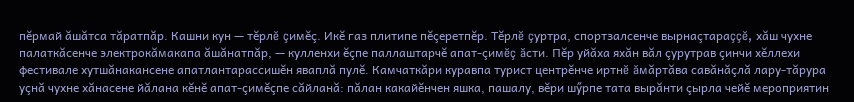пĕрмай ăшăтса тăратпăр. Кашни кун — тĕрлĕ çимĕç. Икĕ газ плитипе пĕçеретпĕр. Тĕрлĕ çуртра, спортзалсенче вырнаçтараççĕ, хăш чухне палаткăсенче электрокăмакапа ăшăнатпăр, — кулленхи ĕçпе паллаштарчĕ апат-çимĕç ăсти. Пĕр уйăха яхăн вăл çурутрав çинчи хĕллехи фестивале хутшăнакансене апатлантарассишĕн яваплă пулĕ. Камчаткăри куравпа турист центрĕнче иртнĕ ăмăртăва савăнăçлă лару-тăрура уçнă чухне хăнасене йăлана кĕнĕ апат-çимĕçпе сăйланă: пăлан какайĕнчен яшка, пашалу, вĕри шӳрпе тата вырăнти çырла чейĕ мероприятин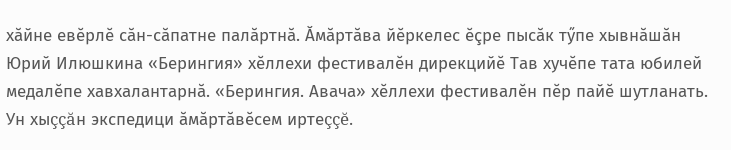хăйне евĕрлĕ сăн-сăпатне палăртнă. Ăмăртăва йĕркелес ĕçре пысăк тӳпе хывнăшăн Юрий Илюшкина «Берингия» хĕллехи фестивалĕн дирекцийĕ Тав хучĕпе тата юбилей медалĕпе хавхалантарнă. «Берингия. Авача» хĕллехи фестивалĕн пĕр пайĕ шутланать. Ун хыççăн экспедици ăмăртăвĕсем иртеççĕ.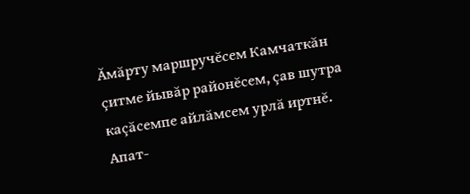Ăмăрту маршручĕсем Камчаткăн çитме йывăр районĕсем, çав шутра каçăсемпе айлăмсем урлă иртнĕ. Апат-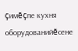çимĕçпе кухня оборудованийĕсене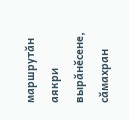маршрутăн аякри вырăнĕсене, сăмахран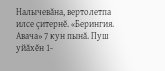Налычевăна, вертолетпа илсе çитернĕ. «Берингия. Авача» 7 кун пынă. Пуш уйăхĕн 1-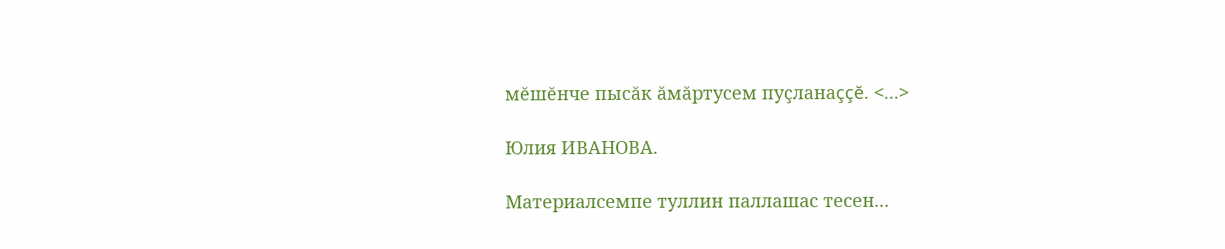мĕшĕнче пысăк ăмăртусем пуçланаççĕ. <...>

Юлия ИВАНОВА.

Материалсемпе туллин паллашас тесен...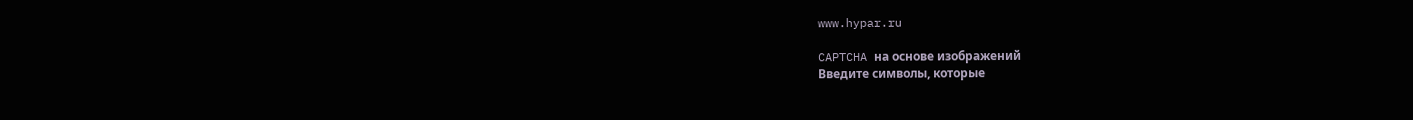www.hypar.ru

CAPTCHA на основе изображений
Введите символы, которые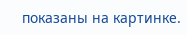показаны на картинке.